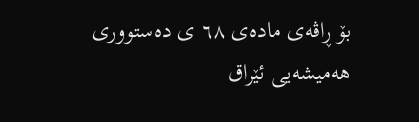بۆ ڕاڤەی مادەی ٦٨ ی دەستووری هەمیشەیی ئێراق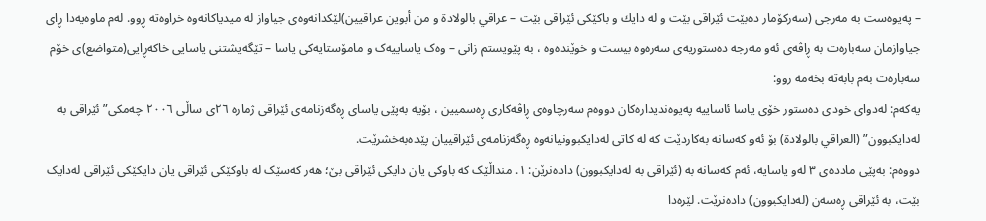– پەیوەست بە مەرجی (سەرکۆمار دەبێت ئێراقی بێت و لە دایك و باکێکی ئێراقی بێت – عراقي بالولادة و من أبوين عراقيين)لێکدانەوەی جیاواز لە میدیاکانەوە خراوەتە ڕوو. لەم ماوەیەدا ڕای جیاوازمان سەبارەت بە ڕاڤەی ئەو مەرجە دەستوریەی سەرەوە بیست و خوێندەوە ، بە پێویستم زانی – وەک یاساییەک و مامۆستایەکی یاسا – تێگەیشتنی یاسایی خاکەڕایی(متواضع)ی خۆم سەبارەت بەم بابەتە بخەمە روو:
یەکەم: لەدوای خودی دەستور خۆی یاسا ئاساییە پەیوەندیدارەکان دووەم سەرچاوەی ڕاڤەکاری ڕەسمیین ، بۆیە بەپێی یاسای ڕەگەزنامەی ئێراقی ژمارە ٢٦ی ساڵی ٢٠٠٦ چەمکی”ئێراقی بە لەدایکبوون” (العراقي بالولادة) بۆ ئەو کەسانە بەکاردێت کە لە کاتی لەدایکبوونیانەوە ڕەگەزنامەی ئێراقییان پێدەبەخشرێت.
دووەم: بەپێی ماددەی ٣ لەو یاسایە، ئەم کەسانە بە (ئێراقی بە لەدایکبوون) دادەنرێن: ١. منداڵێک کە باوکی یان دایکی ئێراقی بێ؛ هەر کەسێک لە باوکێکی ئێراقی یان دایکێکی ئێراقی لەدایک بێت، بە ئێراقی ڕەسەن (لەدایکبوون) دادەنرێت. لێرەدا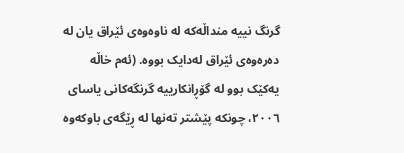گرنگ نییە منداڵەکە لە ناوەوەی ئێراق یان لە دەرەوەی ئێراق لەدایک بووە. (ئەم خاڵە یەکێک بوو لە گۆڕانکارییە گرنگەکانی یاسای ٢٠٠٦، چونکە پێشتر تەنها لە ڕێگەی باوکەوە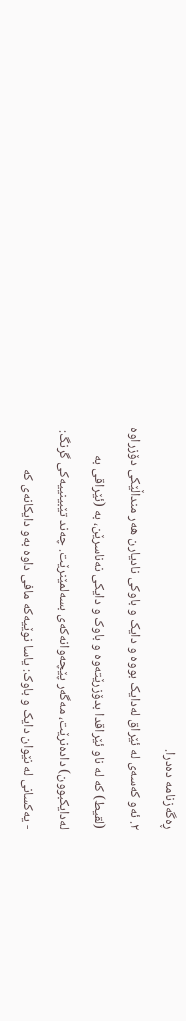ڕەگەزنامە دەدرا.
٢. ئەو کەسەی لە ئێراق لەدایک بووە و دایک و باوکی نادیارن هەر منداڵێکی دۆزراوە (لقيط) کە لە ناو ئێراقدا بدۆزرێتەوە و باوک و دایکی نەناسرێن، بە (ئێراقی بە لەدایکبوون) دادەنرێت، مەگەر پێچەوانەکەی بسەلمێنرێت. چەند تێبینییەکی گرنگ:
- یەکسانی لە نێوان دایک و باوک: یاسا نوێیەکە مافی داوە بەو دایکانەی کە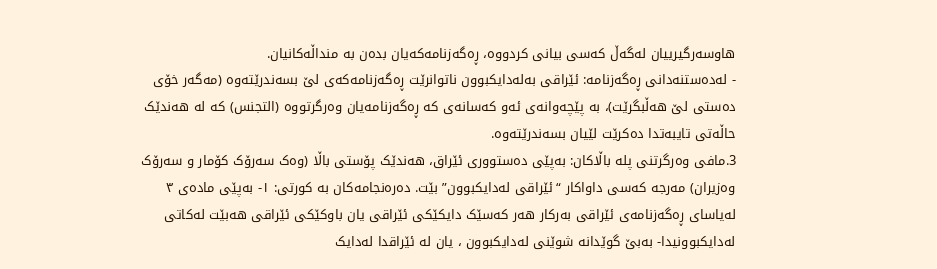هاوسەرگیرییان لەگەڵ کەسی بیانی کردووە، ڕەگەزنامەکەیان بدەن بە منداڵەکانیان.
- لەدەستنەدانی ڕەگەزنامە: ئێراقی بەلەدایکبوون ناتوانرێت ڕەگەزنامەکەی لێ بسەندرێتەوە (مەگەر خۆی دەستی لێ هەڵبگرێت)، بە پێچەوانەی ئەو کەسانەی کە ڕەگەزنامەیان وەرگرتووە (التجنس) کە لە هەندێک حاڵەتی تایبەتدا دەکرێت لێیان بسەندرێتەوە.
3.مافی وەرگرتنی پلە باڵاکان: بەپێی دەستووری ئێراق، هەندێک پۆستی باڵا (وەک سەرۆک کۆمار و سەرۆک وەزیران) مەرجە کەسی داواکار “ئێراقی لەدایکبوون” بێت. دەرەنجامەکان بە کورتی: ١- بەپێی مادەی ٣ لەیاسای ڕەگەزنامەی ئێراقی بەرکار هەر کەسێک دایکێکی ئێراقی یان باوکێکی ئێراقی هەبێت لەکاتی لەدایکبوونیدا- بەبێ گوێدانە شوێنی لەدایکبوون ، یان لە ئێراقدا لەدایک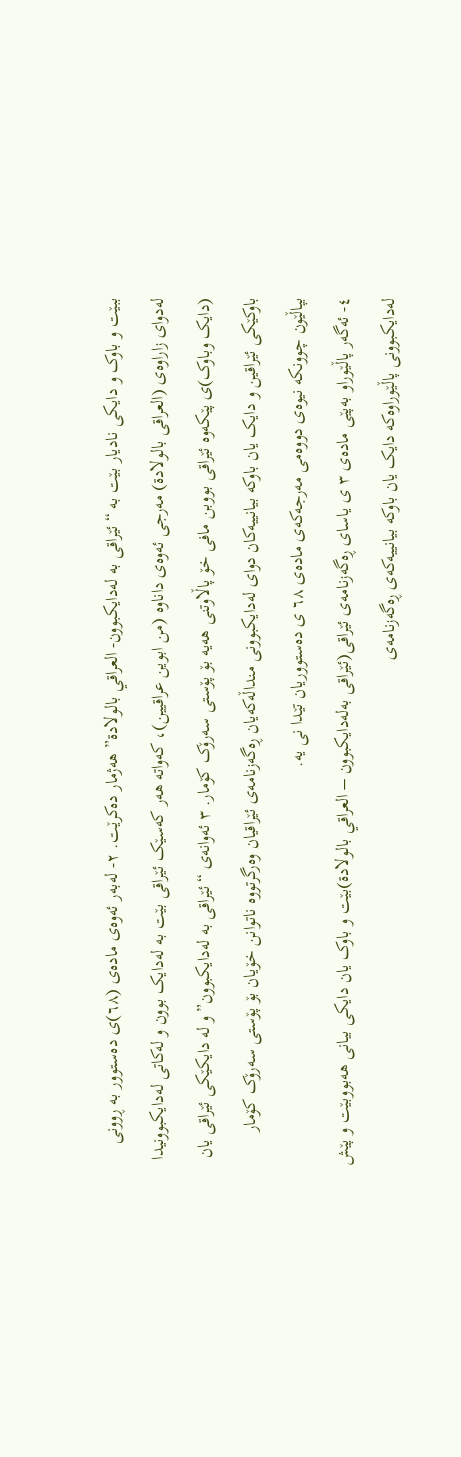ببێت و باوک و دایکی نادیار بێت بە “ئێراقی بە لەدایکبوون- العراقي بالولادة” هەژمار دەکرێت. ٢- لەبەر ئەوەی مادەی (٦٨)ی دەستوور بە ڕوونی لەدوای زاراوەی (العراقی بالولادة) مەرجی ئەوەی داناوە (من ابوین عراقیین)، کەواتە هەر کەسێک ئێراقی بێت بە لەدایک بوون و لەکاتی لەدایکبوونیدا (دایک وباوک)ی پێکەوە ئێراقی بووبن مافی خۆ پاڵاوتنی هەیە بۆ پۆستی سەرۆک کۆمار. ٣ ئەوانەی “ئێراقی بە لەدایکبوون”و لە دایکێکی ئێراقی یان باوکێکی ئێراقین و دایک یان باوکە بیانییەکان دوای لەدایکبوونی منداڵەکەیان ڕەگەزنامەی ئێراقیان وەرگرتووە ناتوانن خۆیان بۆ پۆستی سەرۆک کۆمار بپاڵێون چوونکە نیوەی دووەمی مەرجەکەی مادەی ٦٨ ی دەستووریان تێدا نی یە.
٤- ئەگەر پاڵێوراو بەپێی مادەی ٣ ی یاسای ڕەگەزنامەی ئێراقی(ئێراقی بەلەدایکبوون – العراقي بالولادة)بێت و باوک یان دایکی بیانی هەبووبێت و پێش لەدایکبوونی پاڵێوراوەکە دایک یان باوکە بیانییەکەی ڕەگەزنامەی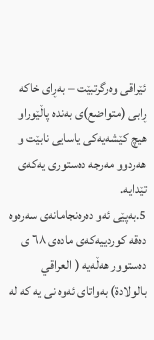ئێراقی وەرگرتبێت – بەڕای خاکە ڕابی (متواضع)ی بەندە پاڵێوراو هیچ کێشەیەکی یاسایی نابێت و هەردوو مەرجە دەستوری یەکەی تێدایە.
5.بەپێی ئەو دەرەنجامانەی سەرەوە دەقە کوردییەکەی مادەی ٦٨ ی دەستوور هەڵەیە ( العراقي بالولادة) بەواتای ئەوە نی یە کە لە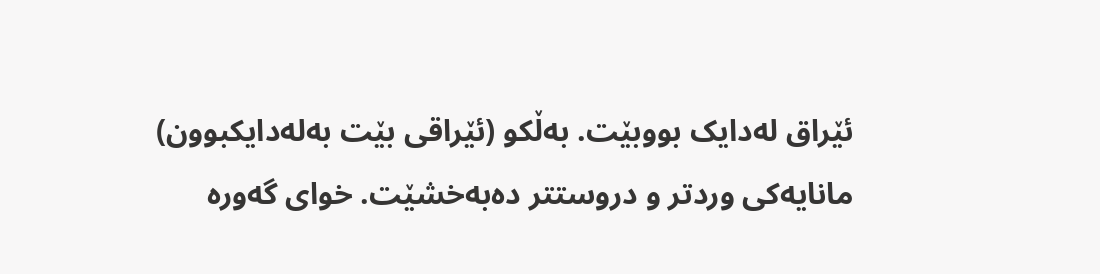ئێراق لەدایک بووبێت. بەڵکو (ئێراقی بێت بەلەدایکبوون) مانایەکی وردتر و دروستتر دەبەخشێت. خوای گەورە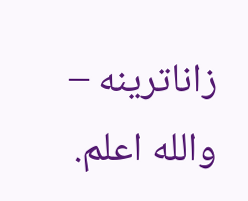زاناترینە – والله اعلم.